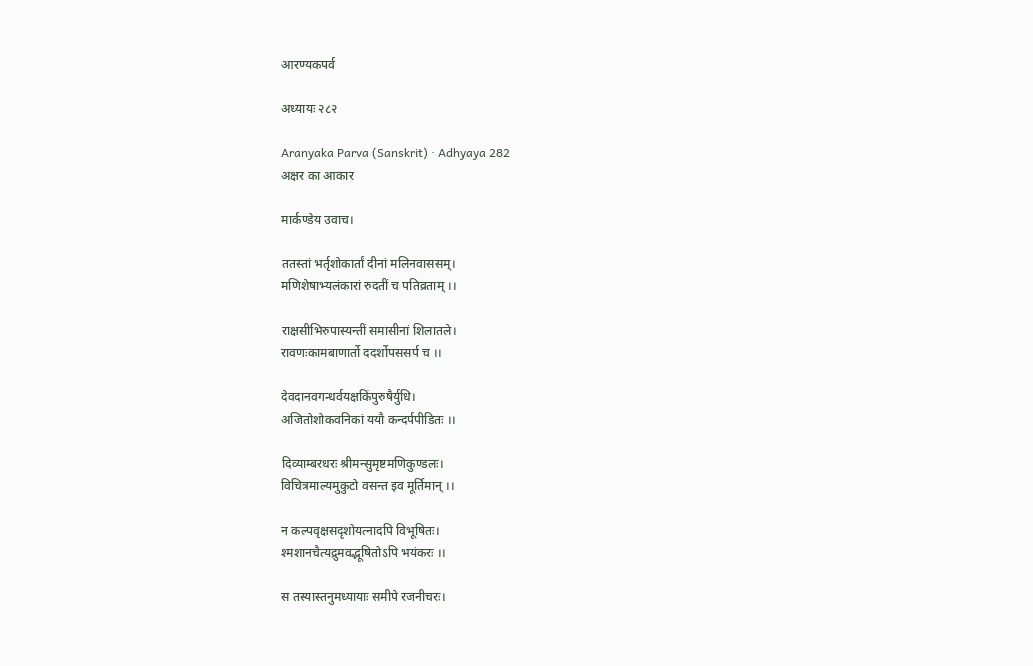आरण्यकपर्व

अध्यायः २८२

Aranyaka Parva (Sanskrit) · Adhyaya 282
अक्षर का आकार

मार्कण्डेय उवाच।

ततस्तां भर्तृशोकार्तां दीनां मलिनवाससम्।
मणिशेषाभ्यलंकारां रुदतीं च पतिव्रताम् ।।

राक्षसीभिरुपास्यन्तीं समासीनां शिलातले।
रावणःकामबाणार्तो ददर्शोपससर्प च ।।

देवदानवगन्धर्वयक्षकिंपुरुषैर्युधि।
अजितोशोकवनिकां ययौ कन्दर्पपीडितः ।।

दिव्याम्बरधरः श्रीमन्सुमृष्टमणिकुण्डलः।
विचित्रमाल्यमुकुटो वसन्त इव मूर्तिमान् ।।

न कल्पवृक्षसदृशोयत्नादपि विभूषितः।
श्मशानचैत्यद्रुमवद्भूषितोऽपि भयंकरः ।।

स तस्यास्तनुमध्यायाः समीपे रजनीचरः।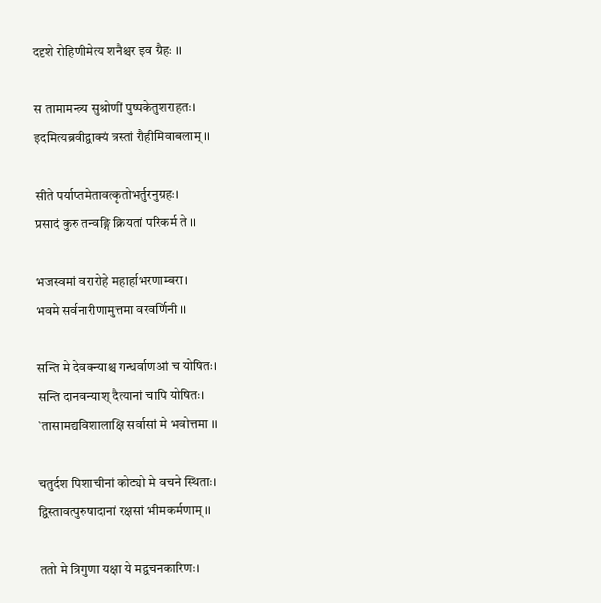ददृशे रोहिणीमेत्य शनैश्चर इव ग्रैहः ।।

स तामामन्त्र्य सुश्रोणीं पुष्पकेतुशराहतः।
इदमित्यब्रवीद्वाक्यं त्रस्तां रौहीमिवाबलाम् ।।

सीते पर्याप्तमेतावत्कृतोभर्तुरनुग्रहः।
प्रसादं कुरु तन्वङ्गि क्रियतां परिकर्म ते ।।

भजस्वमां वरारोहे महार्हाभरणाम्बरा।
भवमे सर्वनारीणामुत्तमा वरवर्णिनी ।।

सन्ति मे देवक्न्याश्च गन्धर्वाणआं च योषितः।
सन्ति दानवन्याश् दैत्यानां चापि योषितः।
`तासामद्यविशालाक्षि सर्वासां मे भवोत्तमा ।।

चतुर्दश पिशाचीनां कोट्यो मे वचने स्थिताः।
द्विस्तावत्पुरुषादानां रक्षसां भीमकर्मणाम् ।।

ततो मे त्रिगुणा यक्षा ये मद्वचनकारिणः।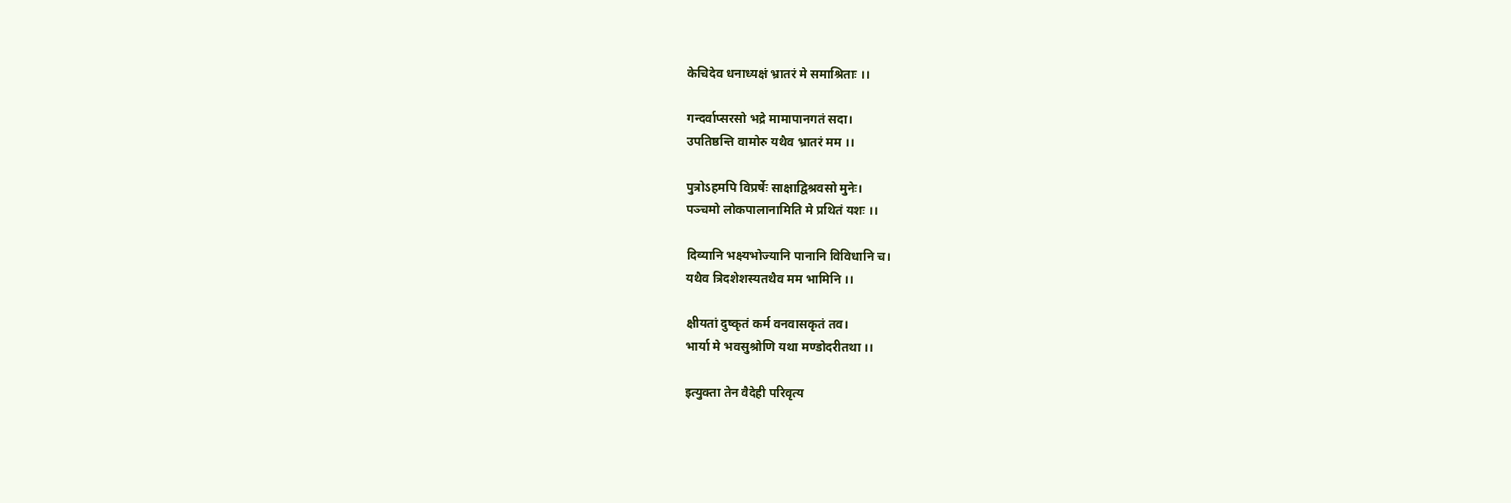केचिदेव धनाध्यक्षं भ्रातरं मे समाश्रिताः ।।

गन्दर्वाप्सरसो भद्रे मामापानगतं सदा।
उपतिष्ठन्ति वामोरु यथैव भ्रातरं मम ।।

पुत्रोऽहमपि विप्रर्षेः साक्षाद्विश्रवसो मुनेः।
पञ्चमो लोकपालानामिति मे प्रथितं यशः ।।

दिव्यानि भक्ष्यभोज्यानि पानानि विविधानि च।
यथैव त्रिदशेशस्यतथैव मम भामिनि ।।

क्षीयतां दुष्कृतं कर्म वनवासकृतं तव।
भार्या मे भवसुश्रोणि यथा मण्डोदरीतथा ।।

इत्युक्ता तेन वैदेही परिवृत्य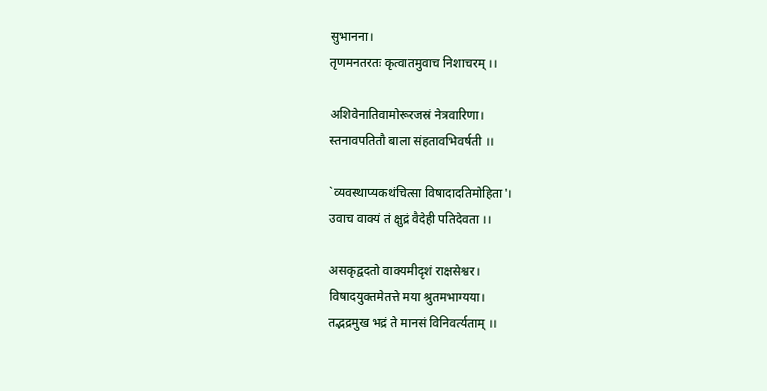सुभानना।
तृणमनतरतः कृत्वातमुवाच निशाचरम् ।।

अशिवेनातिवामोरूरजस्रं नेत्रवारिणा।
स्तनावपतितौ बाला संहतावभिवर्षती ।।

`व्यवस्थाप्यकथंचित्सा विषादादतिमोहिता'।
उवाच वाक्यं तं क्षुद्रं वैदेही पतिदेवता ।।

असकृद्वदतो वाक्यमीदृशं राक्षसेश्वर।
विषादयुक्तमेतत्ते मया श्रुतमभाग्यया।
तद्भद्रमुख भद्रं ते मानसं विनिवर्त्यताम् ।।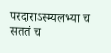परदाराऽस्म्यलभ्या च सततं च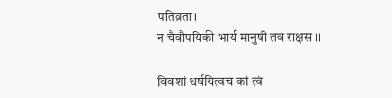पतिव्रता।
न चैवौपयिकी भार्य मानुषी तव राक्षस ।।

विवशां धर्षयित्वच कां त्वं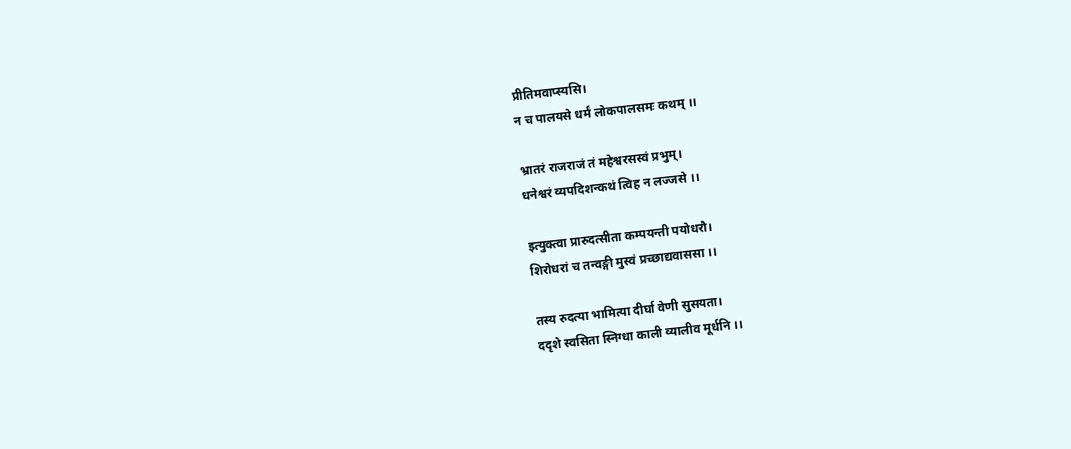प्रीतिमवाप्स्यसि।
न च पालयसे धर्मं लोकपालसमः कथम् ।।

भ्रातरं राजराजं तं महेश्वरसस्वं प्रभुम्।
धनेश्वरं व्यपदिशन्कथं त्विह न लज्जसे ।।

इत्युक्त्वा प्रारुदत्सीता कम्पयन्ती पयोधरौ।
शिरोधरां च तन्वङ्गी मुस्वं प्रच्छाद्यवाससा ।।

तस्य रुदत्या भामित्या दीर्घा वेणी सुसयता।
ददृशे स्वसिता स्निग्धा काली व्यालीव मूर्धनि ।।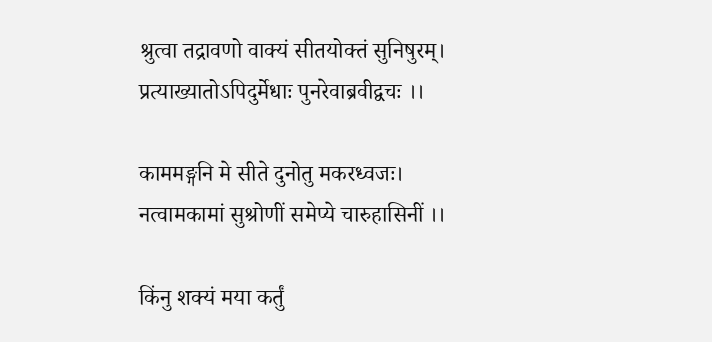श्रुत्वा तद्रावणो वाक्यं सीतयोक्तं सुनिषुरम्।
प्रत्याख्यातोऽपिदुर्मेधाः पुनरेवाब्रवीद्वचः ।।

काममङ्गनि मे सीते दुनोतु मकरध्वजः।
नत्वामकामां सुश्रोणीं समेप्ये चारुहासिनीं ।।

किंनु शक्यं मया कर्तुं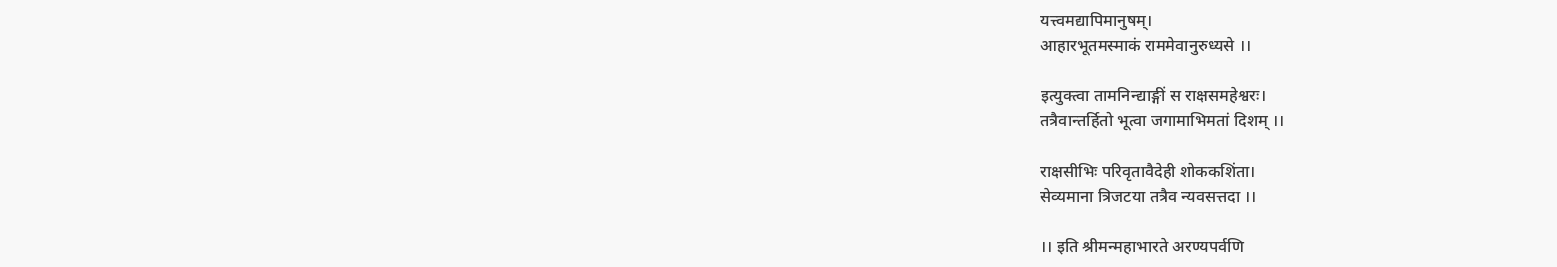यत्त्वमद्यापिमानुषम्।
आहारभूतमस्माकं राममेवानुरुध्यसे ।।

इत्युक्त्वा तामनिन्द्याङ्गीं स राक्षसमहेश्वरः।
तत्रैवान्तर्हितो भूत्वा जगामाभिमतां दिशम् ।।

राक्षसीभिः परिवृतावैदेही शोककशिंता।
सेव्यमाना त्रिजटया तत्रैव न्यवसत्तदा ।।

।। इति श्रीमन्महाभारते अरण्यपर्वणि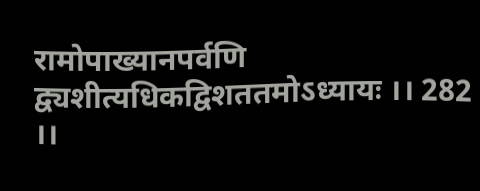रामोपाख्यानपर्वणि द्व्यशीत्यधिकद्विशततमोऽध्यायः ।। 282 ।।